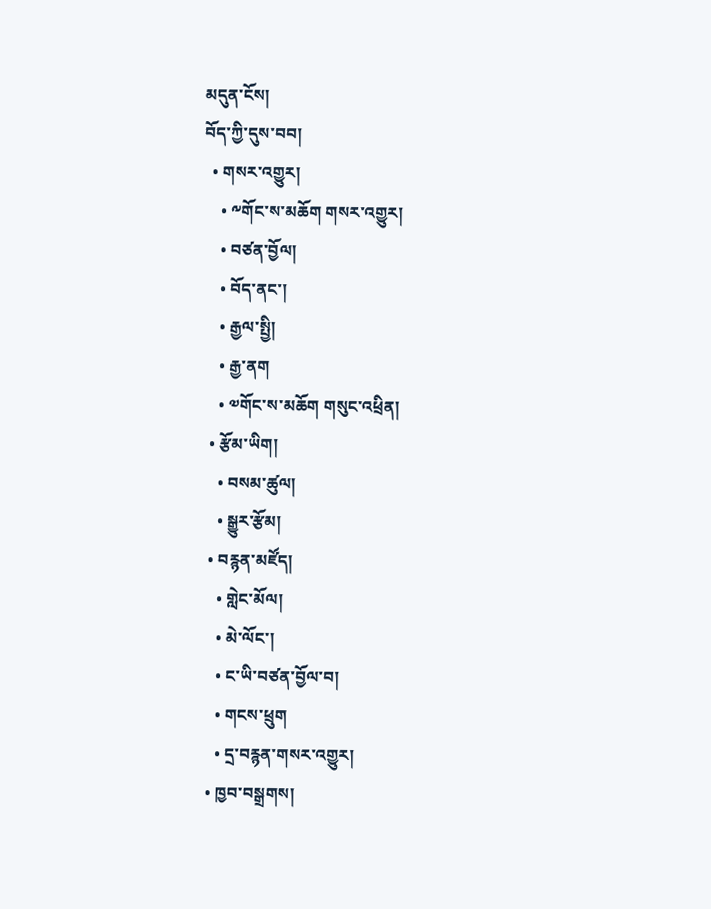མདུན་ངོས།
བོད་ཀྱི་དུས་བབ།
  • གསར་འགྱུར།
    • ༸གོང་ས་མཆོག གསར་འགྱུར།
    • བཙན་བྱོལ།
    • བོད་ནང་།
    • རྒྱལ་སྤྱི།
    • རྒྱ་ནག
    • ༧གོང་ས་མཆོག གསུང་འཕྲིན།
  • རྩོམ་ཡིག།
    • བསམ་ཚུལ།
    • སྒྱུར་རྩོམ།
  • བརྙན་མཛོད།
    • གླེང་མོལ།
    • མེ་ལོང་།
    • ང་ཡི་བཙན་བྱོལ་བ།
    • གངས་ཕྲུག
    • དྲ་བརྙན་གསར་འགྱུར།
  • ཁྱབ་བསྒྲགས།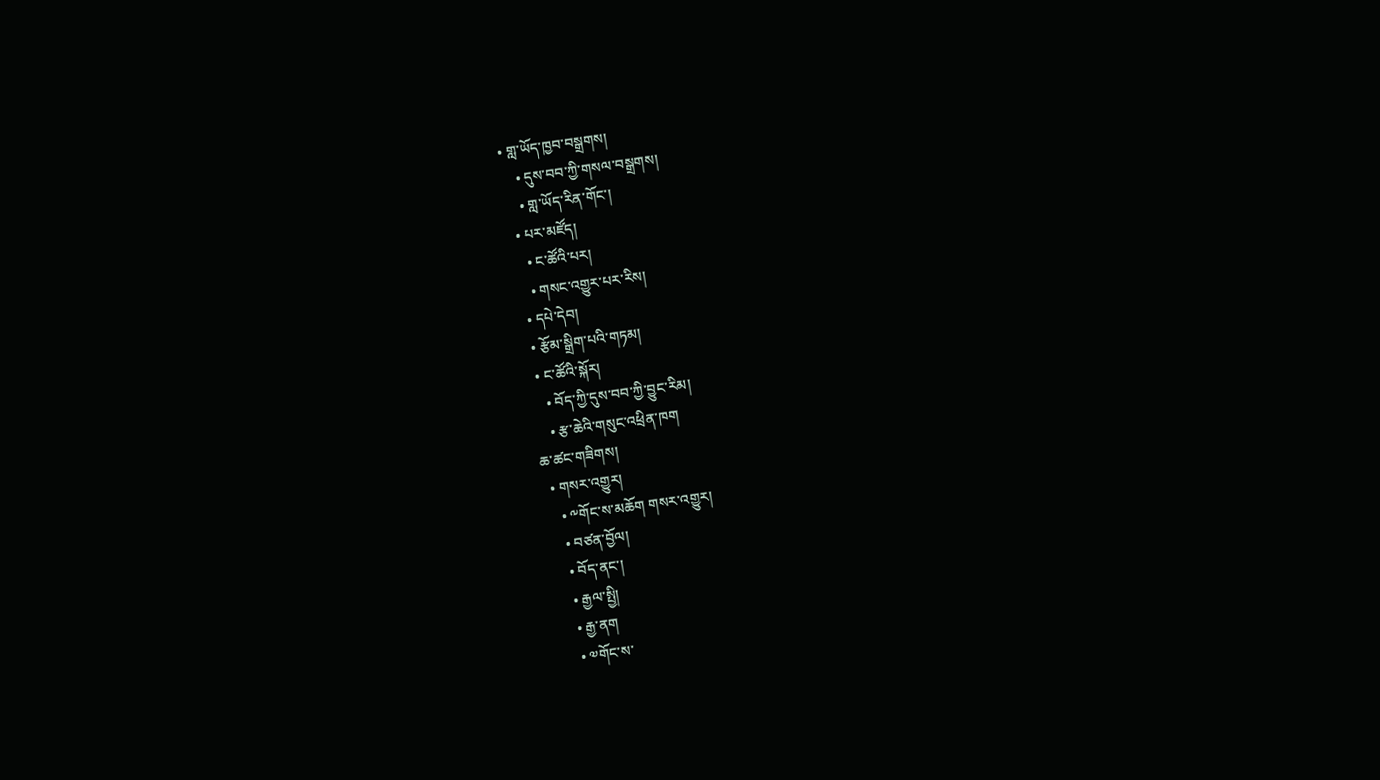• གླ་ཡོད་ཁྱབ་བསྒྲགས།
    • དུས་བབ་ཀྱི་གསལ་བསྒྲགས།
    • གླ་ཡོད་རིན་གོང་།
  • པར་མཛོད།
    • ང་ཚོའི་པར།
    • གསང་འགྱུར་པར་རིས།
  • དཔེ་དེབ།
  • རྩོམ་སྒྲིག་པའི་གཏམ།
  • ང་ཚོའི་སྐོར།
    • བོད་ཀྱི་དུས་བབ་ཀྱི་བྱུང་རིམ།
    • རྩ་ཆེའི་གསུང་འཕྲིན་ཁག
ཆ་ཚང་གཟིགས།
  • གསར་འགྱུར།
    • ༸གོང་ས་མཆོག གསར་འགྱུར།
    • བཙན་བྱོལ།
    • བོད་ནང་།
    • རྒྱལ་སྤྱི།
    • རྒྱ་ནག
    • ༧གོང་ས་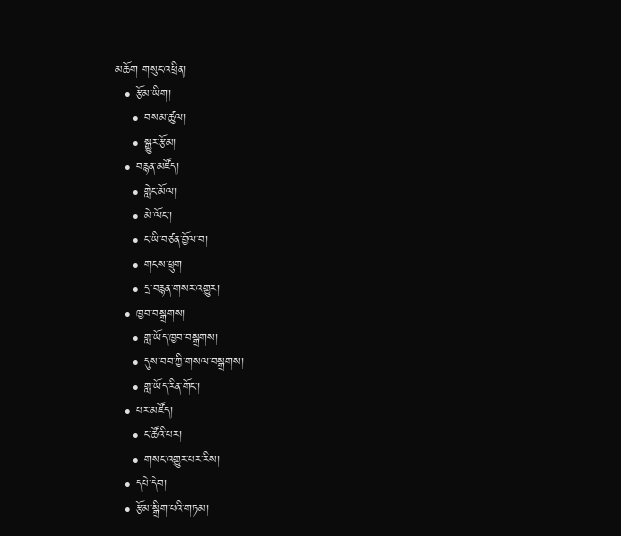མཆོག གསུང་འཕྲིན།
  • རྩོམ་ཡིག།
    • བསམ་ཚུལ།
    • སྒྱུར་རྩོམ།
  • བརྙན་མཛོད།
    • གླེང་མོལ།
    • མེ་ལོང་།
    • ང་ཡི་བཙན་བྱོལ་བ།
    • གངས་ཕྲུག
    • དྲ་བརྙན་གསར་འགྱུར།
  • ཁྱབ་བསྒྲགས།
    • གླ་ཡོད་ཁྱབ་བསྒྲགས།
    • དུས་བབ་ཀྱི་གསལ་བསྒྲགས།
    • གླ་ཡོད་རིན་གོང་།
  • པར་མཛོད།
    • ང་ཚོའི་པར།
    • གསང་འགྱུར་པར་རིས།
  • དཔེ་དེབ།
  • རྩོམ་སྒྲིག་པའི་གཏམ།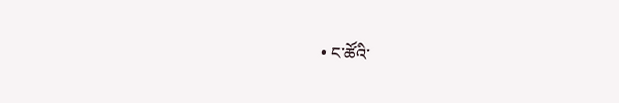• ང་ཚོའི་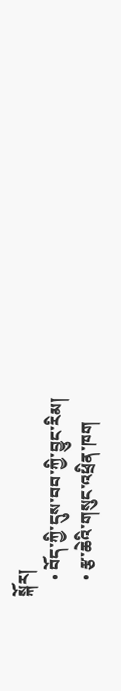སྐོར།
    • བོད་ཀྱི་དུས་བབ་ཀྱི་བྱུང་རིམ།
    • རྩ་ཆེའི་གསུང་འཕྲིན་ཁག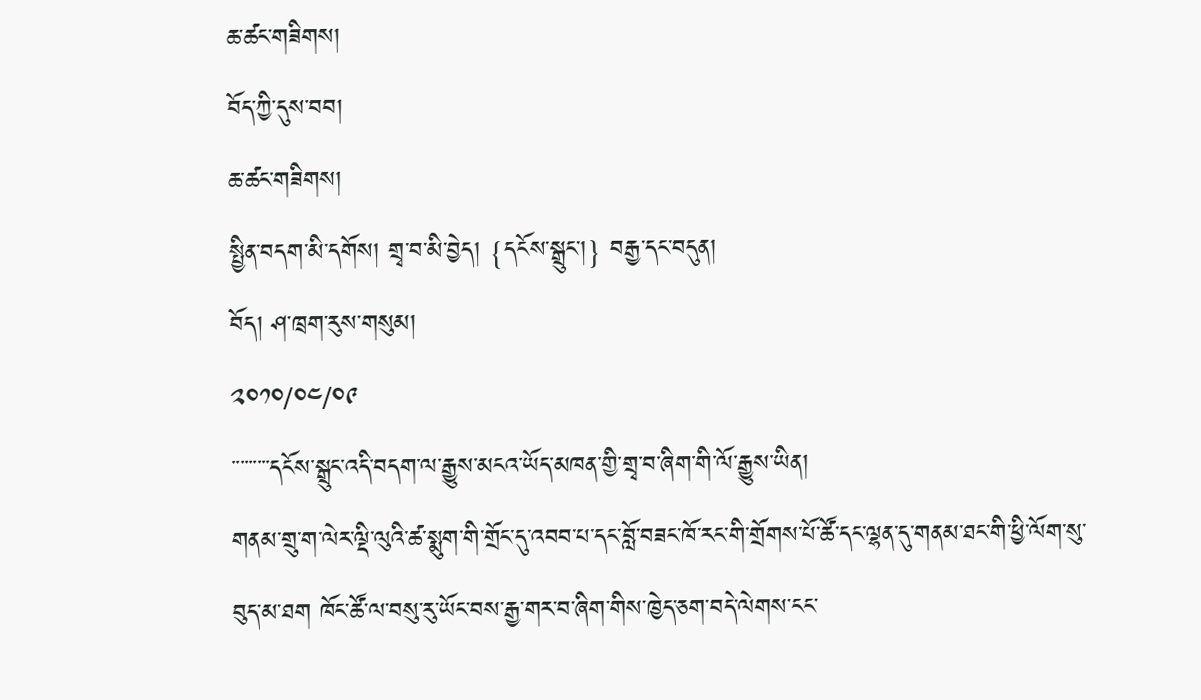ཆ་ཚང་གཟིགས།
བོད་ཀྱི་དུས་བབ།
ཆ་ཚང་གཟིགས།
སྤྱིན་བདག་མི་དགོས། གྲྭ་བ་མི་བྱེད། {དངོས་སྒྲུང་།} བརྒྱ་དང་བདུན།
བོད། ཤ་ཁྲག་རུས་གསུམ།
༢༠༡༠/༠༤/༠༩
་་་་་་་་་དངོས་སྒྲུང་འདི་བདག་ལ་རྒྱུས་མངའ་ཡོད་མཁན་གྱི་གྲྭ་བ་ཞིག་གི་ལོ་རྒྱུས་ཡིན།
གནམ་གྲུ་ག་ལེར་ལྡི་ལུའི་ཚ་སྨུག་གི་གྲོང་དུ་འབབ་པ་དང་བློ་བཟང་ཁོ་རང་གི་གྲོགས་པོ་ཚོ་དང་ལྷན་དུ་གནམ་ཐང་གི་ཕྱི་ལོག་སུ་བུད་མ་ཐག ཁོང་ཚོ་ལ་བསུ་རུ་ཡོང་བས་རྒྱ་གར་བ་ཞིག་གིས་ཁྱེད་ཅག་བདེ་ལེགས་ངང་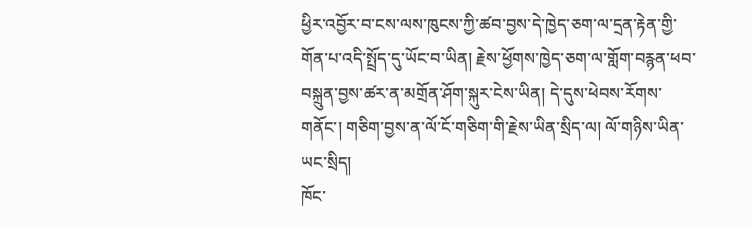ཕྱིར་འབྱོར་བ་ངས་ལས་ཁུངས་ཀྱི་ཚབ་བྱས་དེ་ཁྱེད་ཅག་ལ་དྲན་རྟེན་གྱི་གོན་པ་འདི་སྤྲོད་དུ་ཡོང་བ་ཡིན། རྗེས་ཕྱོགས་ཁྱེད་ཅག་ལ་གློག་བརྙན་ཕབ་བསྐྲུན་བྱས་ཚར་ན་མགྲོན་ཤོག་སྐུར་ངེས་ཡིན། དེ་དུས་ཕེབས་རོགས་གནོང་། གཅིག་བྱས་ན་ལོ་ངོ་གཅིག་གི་རྗེས་ཡིན་སྲིད་ལ། ལོ་གཉིས་ཡིན་ཡང་སྲིད།
ཁོང་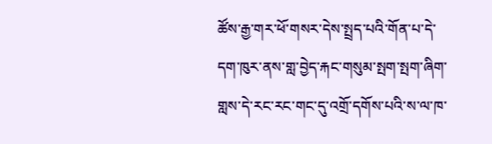ཚོས་རྒྱ་གར་ཕོ་གསར་དེས་སྤྲད་པའི་གོན་པ་དེ་དག་ཁུར་ནས་གླ་བྱེད་རྐང་གསུམ་སྤག་སྤག་ཞིག་གླས་དེ་རང་རང་གང་དུ་འགྲོ་དགོས་པའི་ས་ལ་ཁ་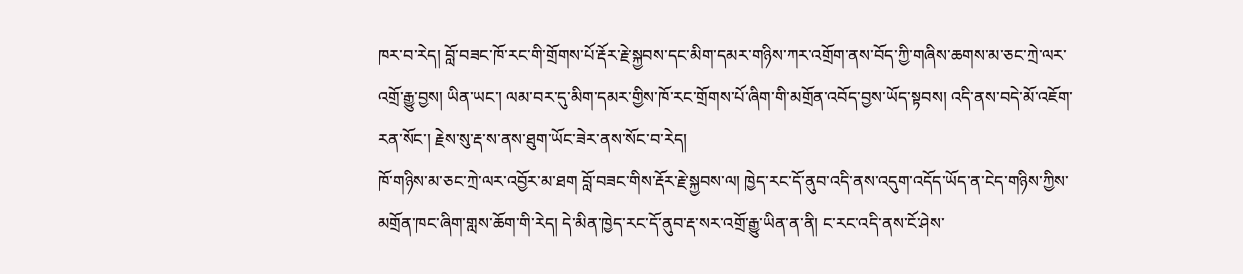ཁར་བ་རེད། བློ་བཟང་ཁོ་རང་གི་གྲོགས་པོ་རྡོར་རྗེ་སྐྱབས་དང་མིག་དམར་གཉིས་ཀར་འགྲོག་ནས་བོད་ཀྱི་གཞིས་ཆགས་མ་ཅང་ཀྲེ་ལར་འགྲོ་རྒྱུ་བྱས། ཡིན་ཡང་། ལམ་བར་དུ་མིག་དམར་གྱིས་ཁོ་རང་གྲོགས་པོ་ཞིག་གི་མགྲོན་འབོད་བྱས་ཡོད་སྟབས། འདི་ནས་བདེ་མོ་འཇོག་རན་སོང་། རྗེས་སུ་རྡ་ས་ནས་ཐུག་ཡོང་ཟེར་ནས་སོང་བ་རེད།
ཁོ་གཉིས་མ་ཅང་ཀྲེ་ལར་འབྱོར་མ་ཐག བློ་བཟང་གིས་རྡོར་རྗེ་སྐྱབས་ལ། ཁྱེད་རང་དོ་ནུབ་འདི་ནས་འདུག་འདོད་ཡོད་ན་ངེད་གཉིས་ཀྱིས་མགྲོན་ཁང་ཞིག་གླས་ཆོག་གི་རེད། དེ་མིན་ཁྱེད་རང་དོ་ནུབ་རྡ་སར་འགྲོ་རྒྱུ་ཡིན་ན་ནི། ང་རང་འདི་ནས་ངོ་ཤེས་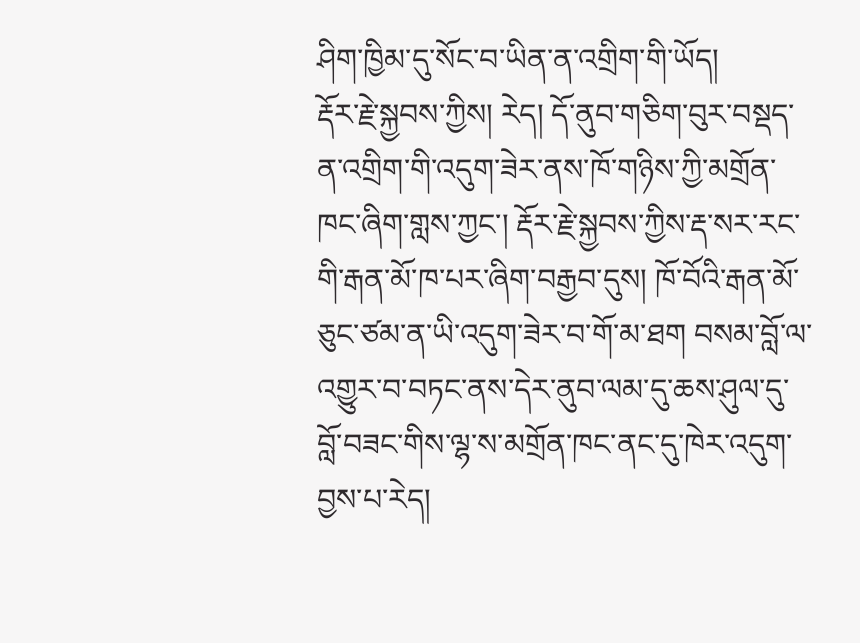ཤིག་ཁྱིམ་དུ་སོང་བ་ཡིན་ན་འགྲིག་གི་ཡོད།
རྡོར་རྗེ་སྐྱབས་ཀྱིས། རེད། དོ་ནུབ་གཅིག་བུར་བསྡད་ན་འགྲིག་གི་འདུག་ཟེར་ནས་ཁོ་གཉིས་ཀྱི་མགྲོན་ཁང་ཞིག་གླས་ཀྱང་། རྡོར་རྗེ་སྐྱབས་ཀྱིས་རྡ་སར་རང་གི་རྒན་མོ་ཁ་པར་ཞིག་བརྒྱབ་དུས། ཁོ་བོའི་རྒན་མོ་ཅུང་ཙམ་ན་ཡི་འདུག་ཟེར་བ་གོ་མ་ཐག བསམ་བློ་ལ་འགྱུར་བ་བཏང་ནས་དེར་ནུབ་ལམ་དུ་ཆས་ཤུལ་དུ་བློ་བཟང་གིས་ལྷ་ས་མགྲོན་ཁང་ནང་དུ་ཁེར་འདུག་བྱས་པ་རེད།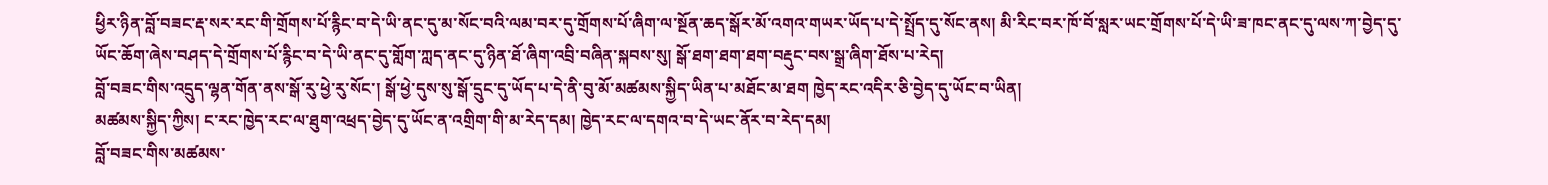ཕྱིར་ཉིན་བློ་བཟང་རྡ་སར་རང་གི་གྲོགས་པོ་རྙིང་བ་དེ་ཡི་ནང་དུ་མ་སོང་བའི་ལམ་བར་དུ་གྲོགས་པོ་ཞིག་ལ་སྔོན་ཆད་སྒོར་མོ་འགའ་གཡར་ཡོད་པ་དེ་སྤྲོད་དུ་སོང་ནས། མི་རིང་བར་ཁོ་བོ་སླར་ཡང་གྲོགས་པོ་དེ་ཡི་ཟ་ཁང་ནང་དུ་ལས་ཀ་བྱེད་དུ་ཡོང་ཆོག་ཞེས་བཤད་དེ་གྲོགས་པོ་རྙིང་བ་དེ་ཡི་ནང་དུ་གློག་ཀླད་ནང་དུ་ཉིན་ཐོ་ཞིག་འབྲི་བཞིན་སྐབས་སུ། སྒོ་ཐག་ཐག་ཐག་བརྡུང་བས་སྒྲ་ཞིག་ཐོས་པ་རེད།
བློ་བཟང་གིས་འདྲུད་ལྷན་གོན་ནས་སྒོ་རུ་ཕྱེ་རུ་སོང་། སྒོ་ཕྱེ་དུས་སུ་སྒོ་དྲུང་དུ་ཡོད་པ་དེ་ནི་བུ་མོ་མཚམས་སྐྱིད་ཡིན་པ་མཐོང་མ་ཐག ཁྱེད་རང་འདིར་ཅི་བྱེད་དུ་ཡོང་བ་ཡིན།
མཚམས་སྐྱིད་ཀྱིས། ང་རང་ཁྱེད་རང་ལ་ཐུག་འཕྲད་བྱེད་དུ་ཡོང་ན་འགྲིག་གི་མ་རེད་དམ། ཁྱེད་རང་ལ་དགའ་བ་དེ་ཡང་ནོར་བ་རེད་དམ།
བློ་བཟང་གིས་མཚམས་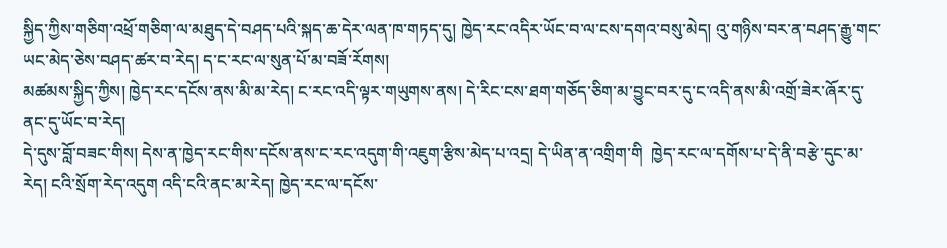སྐྱིད་ཀྱིས་གཅིག་འཕྲོ་གཅིག་ལ་མཐུད་དེ་བཤད་པའི་སྐད་ཆ་དེར་ལན་ཁ་གཏད་དུ། ཁྱེད་རང་འདིར་ཡོང་བ་ལ་ངས་དགའ་བསུ་མེད། འུ་གཉིས་བར་ན་བཤད་རྒྱུ་གང་ཡང་མེད་ཅེས་བཤད་ཚར་བ་རེད། ད་ང་རང་ལ་སུན་པོ་མ་བཟོ་རོགས།
མཚམས་སྐྱིད་ཀྱིས། ཁྱེད་རང་དངོས་ནས་མི་མ་རེད། ང་རང་འདི་ལྟར་གཡུགས་ནས། དེ་རིང་ངས་ཐག་གཅོད་ཅིག་མ་བྱུང་བར་དུ་ང་འདི་ནས་མི་འགྲོ་ཟེར་ཞོར་དུ་ནང་དུ་ཡོང་བ་རེད།
དེ་དུས་བློ་བཟང་གིས། དེས་ན་ཁྱེད་རང་གིས་དངོས་ནས་ང་རང་འདུག་གི་འཇུག་རྩིས་མེད་པ་འདྲ། དེ་ཡིན་ན་འགྲིག་གི  ཁྱེད་རང་ལ་དགོས་པ་དེ་ནི་བརྩེ་དུང་མ་རེད། ངའི་སྲོག་རེད་འདུག འདི་ངའི་ནང་མ་རེད། ཁྱེད་རང་ལ་དངོས་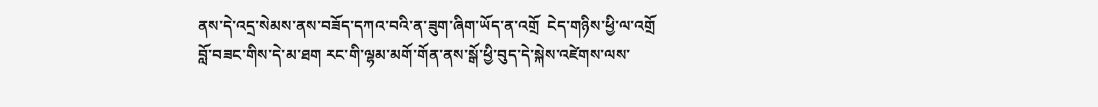ནས་དེ་འདྲ་སེམས་ནས་བཟོད་དཀའ་བའི་ན་ཟུག་ཞིག་ཡོད་ན་འགྲོ  ངེད་གཉིས་ཕྱི་ལ་འགྲོ
བློ་བཟང་གིས་དེ་མ་ཐག རང་གི་ལྷམ་མགོ་གོན་ནས་སྒོ་ཕྱི་བུད་དེ་སྐེས་འཛེགས་ལས་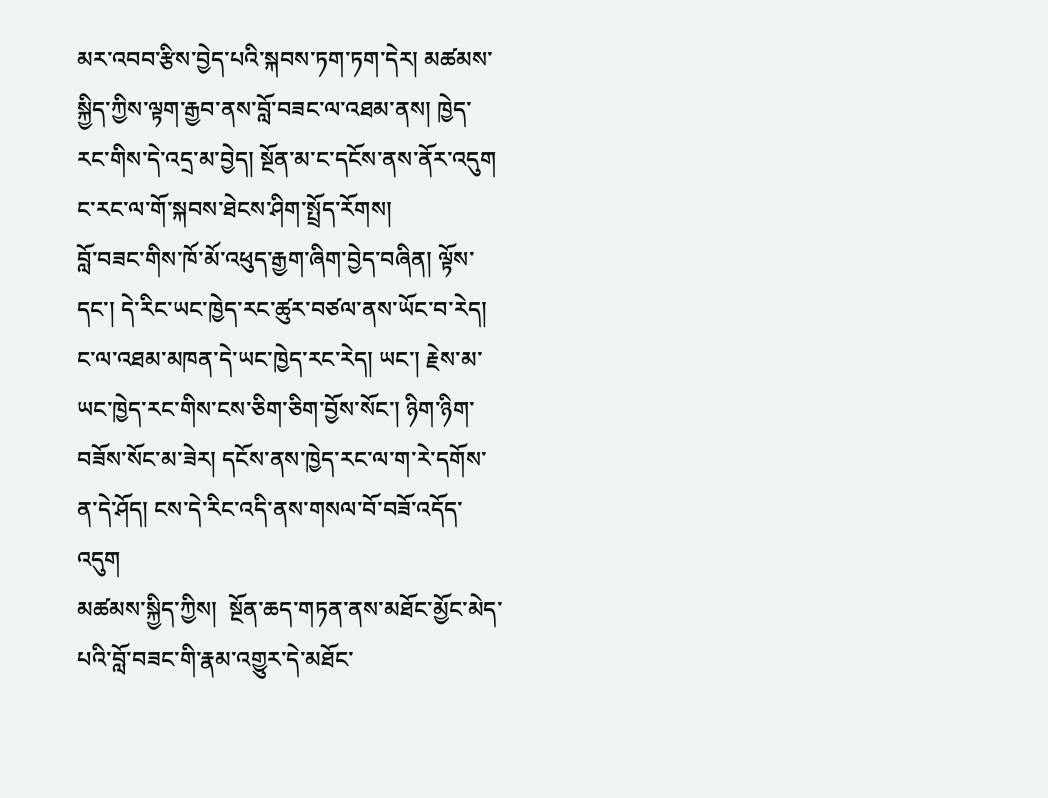མར་འབབ་རྩིས་བྱེད་པའི་སྐབས་ཏག་ཏག་དེར། མཚམས་སྐྱིད་ཀྱིས་ལྟག་རྒྱབ་ནས་བློ་བཟང་ལ་འཐམ་ནས། ཁྱེད་རང་གིས་དེ་འདྲ་མ་བྱེད། སྔོན་མ་ང་དངོས་ནས་ནོར་འདུག ང་རང་ལ་གོ་སྐབས་ཐེངས་ཤིག་སྤྲོད་རོགས།
བློ་བཟང་གིས་ཁོ་མོ་འཕུད་རྒྱག་ཞིག་བྱེད་བཞིན། ལྟོས་དང་། དེ་རིང་ཡང་ཁྱེད་རང་ཚུར་བཙལ་ནས་ཡོང་བ་རེད། ང་ལ་འཐམ་མཁན་དེ་ཡང་ཁྱེད་རང་རེད། ཡང་། རྗེས་མ་ཡང་ཁྱེད་རང་གིས་ངས་ཅིག་ཅིག་བྱོས་སོང་། ཉིག་ཉིག་བཟོས་སོང་མ་ཟེར། དངོས་ནས་ཁྱེད་རང་ལ་ག་རེ་དགོས་ན་དེ་ཤོད། ངས་དེ་རིང་འདི་ནས་གསལ་བོ་བཟོ་འདོད་འདུག
མཚམས་སྐྱིད་ཀྱིས།  སྔོན་ཆད་གཏན་ནས་མཐོང་མྱོང་མེད་པའི་བློ་བཟང་གི་རྣམ་འགྱུར་དེ་མཐོང་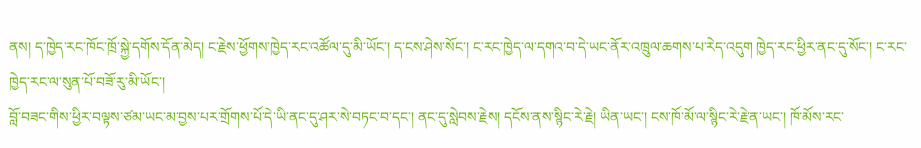ནས། ད་ཁྱེད་རང་ཁོང་ཁྲོ་སྐྱེ་དགོས་དོན་མེད། ང་རྗེས་ཕྱོགས་ཁྱེད་རང་འཚོལ་དུ་མི་ཡོང་། ད་ངས་ཤེས་སོང་། ང་རང་ཁྱེད་ལ་དགའ་བ་དེ་ཡང་ནོར་འཁྲུལ་ཆགས་པ་རེད་འདུག ཁྱེད་རང་ཕྱིར་ནང་དུ་སོང་། ང་རང་ཁྱེད་རང་ལ་སུན་པོ་བཟོ་རུ་མི་ཡོང་།
བློ་བཟང་གིས་ཕྱིར་བལྟས་ཙམ་ཡང་མ་བྱས་པར་གྲོགས་པོ་དེ་ཡི་ནང་དུ་ཤར་སེ་བཏང་བ་དང་། ནང་དུ་སླེབས་རྗེས། དངོས་ནས་སྙིང་རེ་རྗེ། ཡིན་ཡང་། ངས་ཁོ་མོ་ལ་སྙིང་རེ་རྗེ་ན་ཡང་། ཁོ་མོས་རང་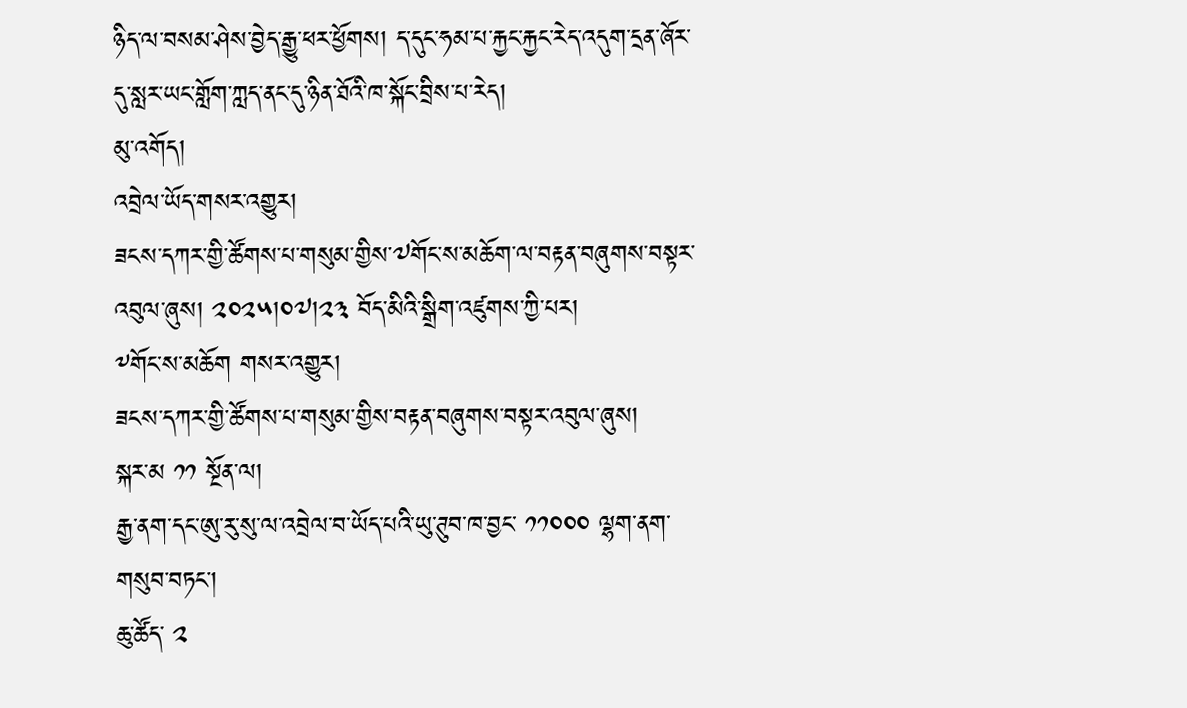ཉིད་ལ་བསམ་ཤེས་བྱེད་རྒྱུ་ཕར་ཕྱོགས། ད་དུང་ཧམ་པ་རྐྱང་རྐྱང་རེད་འདུག་དྲན་ཞོར་དུ་སླར་ཡང་གློག་ཀླད་ནང་དུ་ཉིན་ཐོའི་ཁ་སྐོང་བྲིས་པ་རེད།
མུ་འགོད།
འབྲེལ་ཡོད་གསར་འགྱུར།
ཟངས་དཀར་གྱི་ཚོགས་པ་གསུམ་གྱིས་༧གོང་ས་མཆོག་ལ་བརྟན་བཞུགས་བསྟར་འབུལ་ཞུས། ༢༠༢༥།༠༧།༢༣ བོད་མིའི་སྒྲིག་འཛུགས་ཀྱི་པར།
༸གོང་ས་མཆོག གསར་འགྱུར།
ཟངས་དཀར་གྱི་ཚོགས་པ་གསུམ་གྱིས་བརྟན་བཞུགས་བསྟར་འབུལ་ཞུས།
སྐར་མ ༡༡ སྔོན་ལ།
རྒྱ་ནག་དང་ཨུ་རུ་སུ་ལ་འབྲེལ་བ་ཡོད་པའི་ཡུ་ཊུབ་ཁ་བྱང་ ༡༡༠༠༠ ལྷག་ནག་གསུབ་བཏང་།
ཆུ་ཚོད་ ༢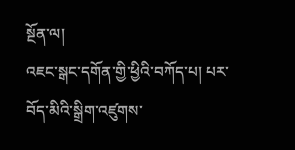སྔོན་ལ།
འཇང་སྒང་དགོན་གྱི་ཕྱིའི་བཀོད་པ། པར་བོད་མིའི་སྒྲིག་འཛུགས་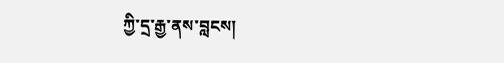ཀྱི་དྲ་རྒྱ་ནས་བླངས།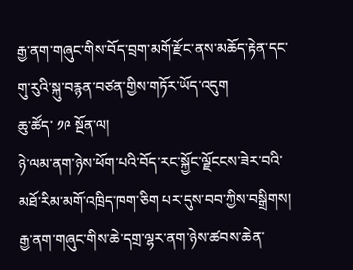རྒྱ་ནག་གཞུང་གིས་བོད་བྲག་མགོ་རྫོང་ནས་མཆོད་རྟེན་དང་གུ་རུའི་སྐུ་བརྙན་བཙན་གྱིས་གཏོར་ཡོད་འདུག
ཆུ་ཚོད་ ༡༩ སྔོན་ལ།
ཉེ་ལམ་ནག་ཉེས་ཕོག་པའི་བོད་རང་སྐྱོང་ལྗོངངས་ཟེར་བའི་མཐོ་རིམ་མགོ་འཁྲིད་ཁག་ཅིག པར་དུས་བབ་ཀྱིས་བསྒྲིགས།
རྒྱ་ནག་གཞུང་གིས་ཆེ་དགྲ་ལྷར་ནག་ཉེས་ཚབས་ཆེན་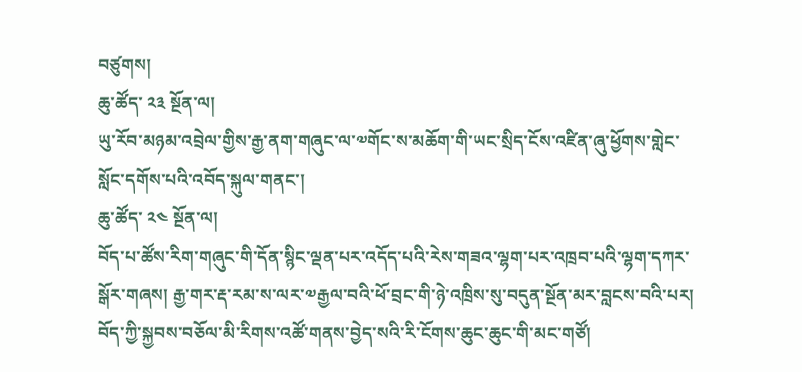བཙུགས།
ཆུ་ཚོད་ ༢༣ སྔོན་ལ།
ཡུ་རོབ་མཉམ་འབྲེལ་གྱིས་རྒྱ་ནག་གཞུང་ལ་༧གོང་ས་མཆོག་གི་ཡང་སྲིད་ངོས་འཛིན་ཞུ་ཕྱོགས་གླེང་སློང་དགོས་པའི་འབོད་སྐུལ་གནང་།
ཆུ་ཚོད་ ༢༤ སྔོན་ལ།
བོད་པ་ཚོས་རིག་གཞུང་གི་དོན་སྙིང་ལྡན་པར་འདོད་པའི་རེས་གཟའ་ལྷག་པར་འཁྲབ་པའི་ལྷག་དཀར་སྒོར་གཞས། རྒྱ་གར་རྡ་རམ་ས་ལར་༧རྒྱལ་བའི་ཕོ་བྲང་གི་ཉེ་འཁྲིས་སུ་བདུན་སྔོན་མར་བླངས་བའི་པར།
བོད་ཀྱི་སྐྱབས་བཅོལ་མི་རིགས་འཚོ་གནས་བྱེད་སའི་རི་ངོགས་ཆུང་ཆུང་གི་མང་གཙོ།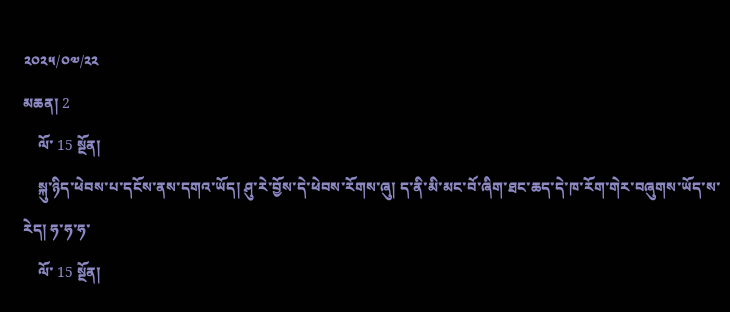༢༠༢༥/༠༧/༢༢
མཆན། 2
    ལོ་ 15 སྔོན།
    སྐུ་ཉིད་ཕེབས་པ་དངོས་ནས་དགའ་ཡོད། ཤུ་རེ་བྱོས་དེ་ཕེབས་རོགས་ཞུ། ད་ནི་མི་མང་བོ་ཞིག་ཐང་ཆད་དེ་ཁ་རོག་གེར་བཞུགས་ཡོད་ས་རེད། ཧ་ཧ་ཧ་
    ལོ་ 15 སྔོན།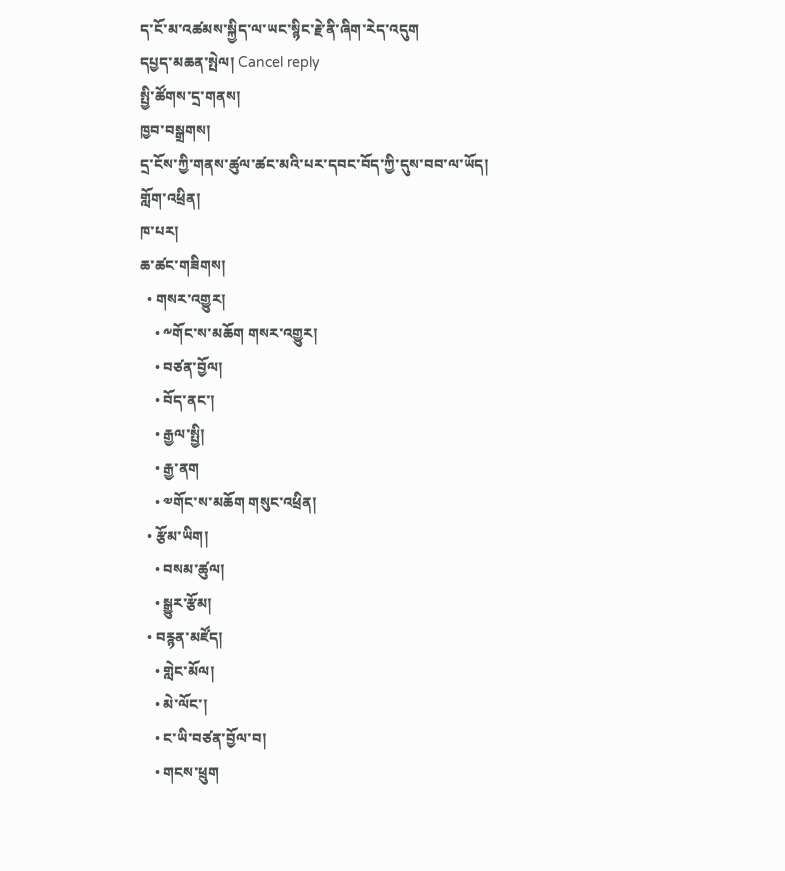ད་ངོ་མ་འཚམས་སྐྱིད་ལ་ཡང་སྙིང་རྗེ་ནི་ཞིག་རེད་འདུག
དཔྱད་མཆན་སྤེལ། Cancel reply
སྤྱི་ཚོགས་དྲ་གནས།
ཁྱབ་བསྒྲགས།
དྲ་ངོས་ཀྱི་གནས་ཚུལ་ཚང་མའི་པར་དབང་བོད་ཀྱི་དུས་བབ་ལ་ཡོད།
གློག་འཕྲིན།
ཁ་པར།
ཆ་ཚང་གཟིགས།
  • གསར་འགྱུར།
    • ༸གོང་ས་མཆོག གསར་འགྱུར།
    • བཙན་བྱོལ།
    • བོད་ནང་།
    • རྒྱལ་སྤྱི།
    • རྒྱ་ནག
    • ༧གོང་ས་མཆོག གསུང་འཕྲིན།
  • རྩོམ་ཡིག།
    • བསམ་ཚུལ།
    • སྒྱུར་རྩོམ།
  • བརྙན་མཛོད།
    • གླེང་མོལ།
    • མེ་ལོང་།
    • ང་ཡི་བཙན་བྱོལ་བ།
    • གངས་ཕྲུག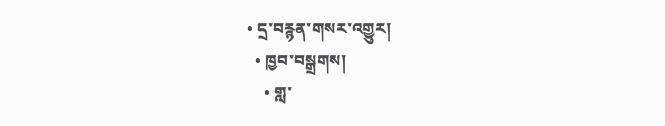• དྲ་བརྙན་གསར་འགྱུར།
  • ཁྱབ་བསྒྲགས།
    • གླ་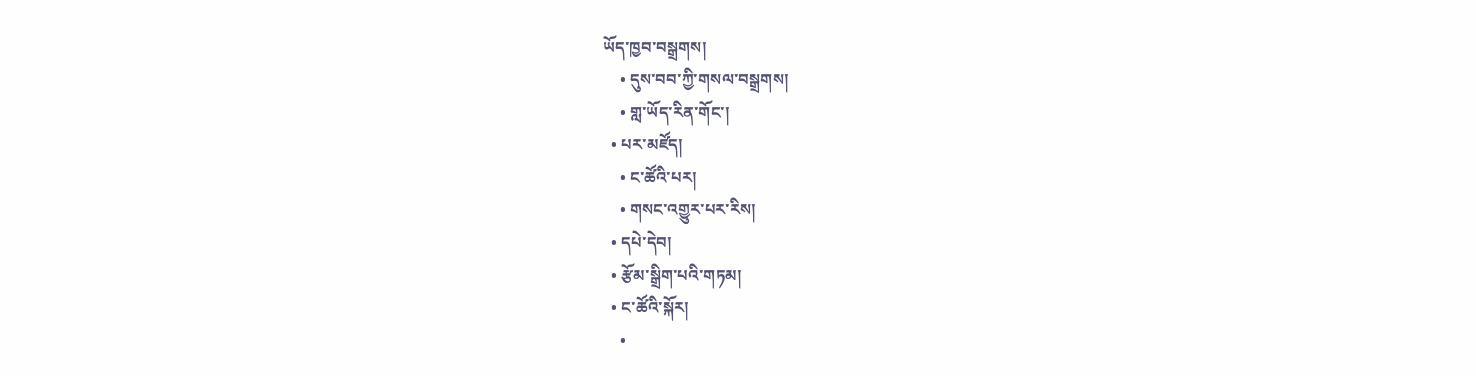ཡོད་ཁྱབ་བསྒྲགས།
    • དུས་བབ་ཀྱི་གསལ་བསྒྲགས།
    • གླ་ཡོད་རིན་གོང་།
  • པར་མཛོད།
    • ང་ཚོའི་པར།
    • གསང་འགྱུར་པར་རིས།
  • དཔེ་དེབ།
  • རྩོམ་སྒྲིག་པའི་གཏམ།
  • ང་ཚོའི་སྐོར།
    •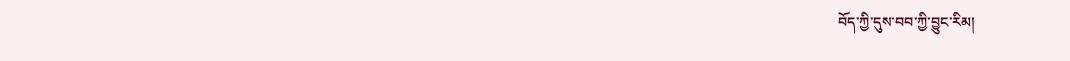བོད་ཀྱི་དུས་བབ་ཀྱི་བྱུང་རིམ།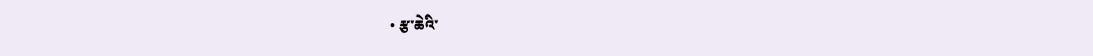• རྩ་ཆེའི་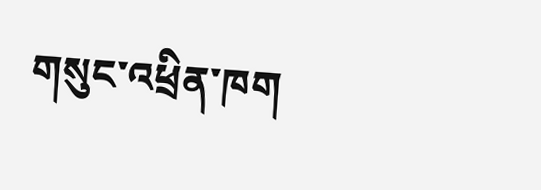གསུང་འཕྲིན་ཁག